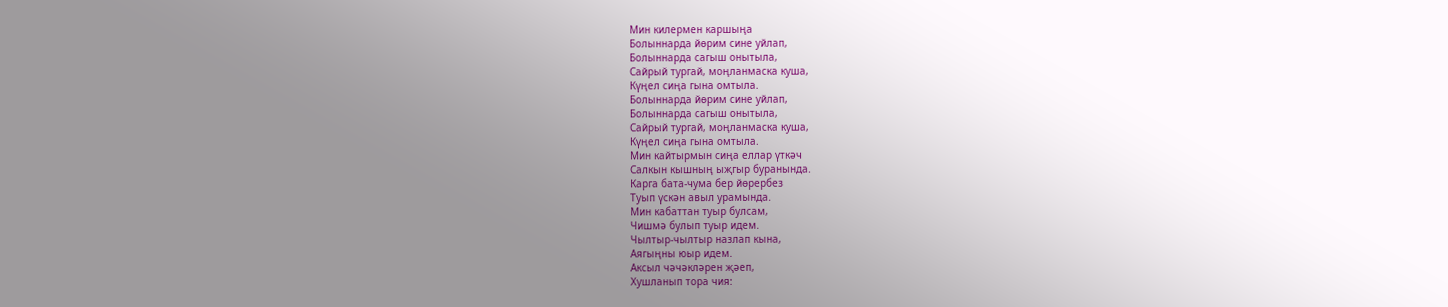Мин килермен каршыңа
Болыннарда йөрим сине уйлап,
Болыннарда сагыш онытыла,
Сайрый тургай, моңланмаска куша,
Күңел сиңа гына омтыла.
Болыннарда йөрим сине уйлап,
Болыннарда сагыш онытыла,
Сайрый тургай, моңланмаска куша,
Күңел сиңа гына омтыла.
Мин кайтырмын сиңа еллар үткәч
Салкын кышның ыҗгыр буранында.
Карга бата-чума бер йөрербез
Туып үскән авыл урамында.
Мин кабаттан туыр булсам,
Чишмә булып туыр идем.
Чылтыр-чылтыр назлап кына,
Аягыңны юыр идем.
Аксыл чәчәкләрен җәеп,
Хушланып тора чия: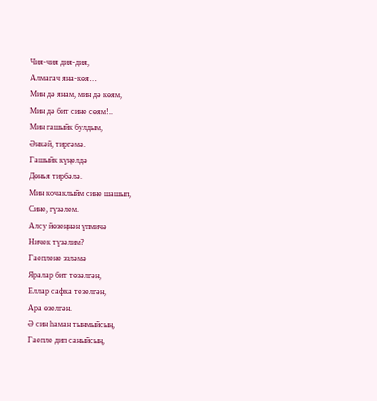Чия-чия дия-дия,
Алмагач яна-көя…
Мин дә янам, мин дә көям,
Мин дә бит сине сөям!..
Мин гашыйк булдым,
Әнкәй, тиргәмә.
Гашыйк күңелдә
Дөнья тирбәлә.
Мин кочаклыйм сине шашып,
Сине, гүзәлем.
Алсу йөзеңнән үпмичә
Ничек түзәлим?
Гаеплене эзләмә
Яралар бит төзәлгән,
Еллар сафка тезелгән,
Ара өзелгән.
Ә син һаман тынмыйсың,
Гаепле дип саныйсың,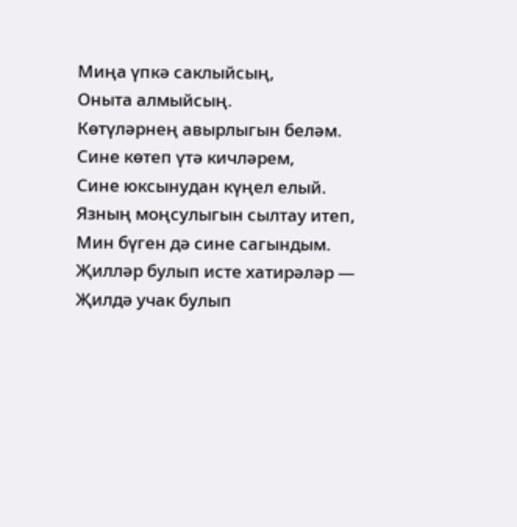Миңа үпкә саклыйсың,
Оныта алмыйсың.
Көтүләрнең авырлыгын беләм.
Сине көтеп үтә кичләрем,
Сине юксынудан күңел елый.
Язның моңсулыгын сылтау итеп,
Мин бүген дә сине сагындым.
Җилләр булып исте хатирәләр —
Җилдә учак булып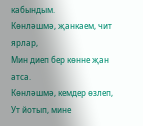кабындым.
Көнләшмә, җанкаем, чит ярлар,
Мин диеп бер көнне җан атса.
Көнләшмә, кемдер өзлеп,
Ут йотып, мине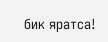бик яратса!